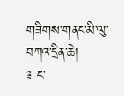གཟིགས་གནང་མི་ལུ་བཀའ་དྲིན་ཆེ།
༉ ང་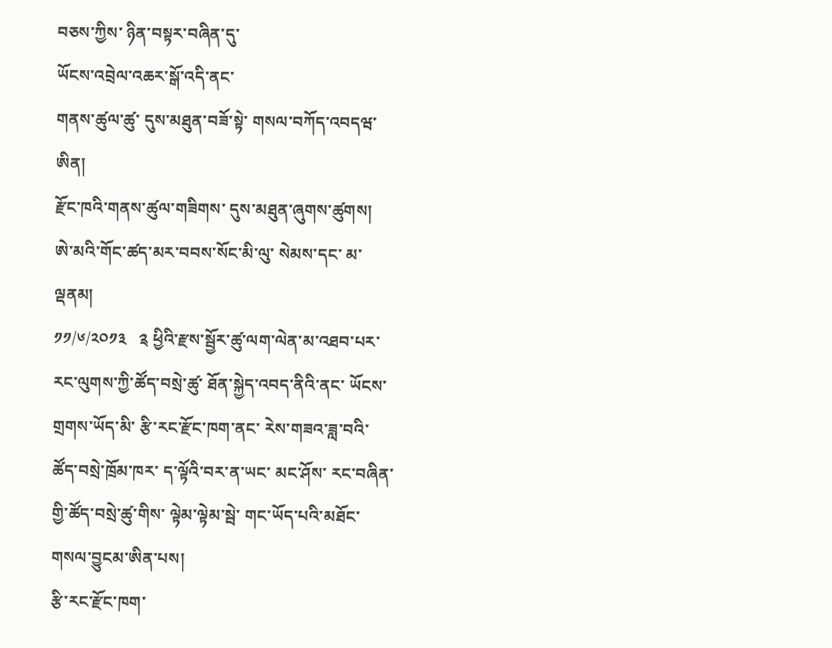བཅས་ཀྱིས་ ཉིན་བསྟར་བཞིན་དུ་
ཡོངས་འབྲེལ་འཆར་སྒོ་འདི་ནང་
གནས་ཚུལ་ཚུ་ དུས་མཐུན་བཟོ་སྟེ་ གསལ་བཀོད་འབདཝ་ཨིན།
རྫོང་ཁའི་གནས་ཚུལ་གཟིགས་ དུས་མཐུན་ཞུགས་ཚུགས།
ཨེ་མའི་གོང་ཚད་མར་བབས་སོང་མི་ལུ་ སེམས་དང་ མ་ལྡནམ།
༡༡/༦/༢༠༡༣   ༉ ཕྱིའི་རྫས་སྦྱོར་ཚུ་ལག་ལེན་མ་འཐབ་པར་ རང་ལུགས་ཀྱི་ཚོད་བསྲེ་ཚུ་ ཐོན་སྐྱེད་འབད་ནིའི་ནང་ ཡོངས་གྲགས་ཡོད་མི་ རྩི་རང་རྫོང་ཁག་ནང་ རེས་གཟའ་ཟླ་བའི་ ཚོད་བསྲེ་ཁྲོམ་ཁར་ ད་ལྟོའི་བར་ན་ཡང་ མང་ཤོས་ རང་བཞིན་གྱི་ཚོད་བསྲེ་ཚུ་གིས་ ལྟེམ་ལྟེམ་སྦེ་ གང་ཡོད་པའི་མཐོང་གསལ་བྱུངམ་ཨིན་པས།
རྩི་རང་རྫོང་ཁག་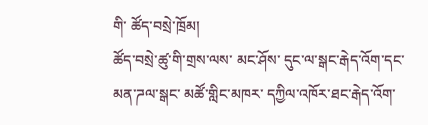གི་ ཚོད་བསྲེ་ཁྲོམ།
ཚོད་བསྲེ་ཚུ་གི་གྲས་ལས་ མང་ཤོས་ དུང་ལ་སྒང་རྒེད་འོག་དང་ མན་ཌལ་སྒང་ མཚོ་གླིང་མཁར་ དཀྱིལ་འཁོར་ཐང་རྒེད་འོག་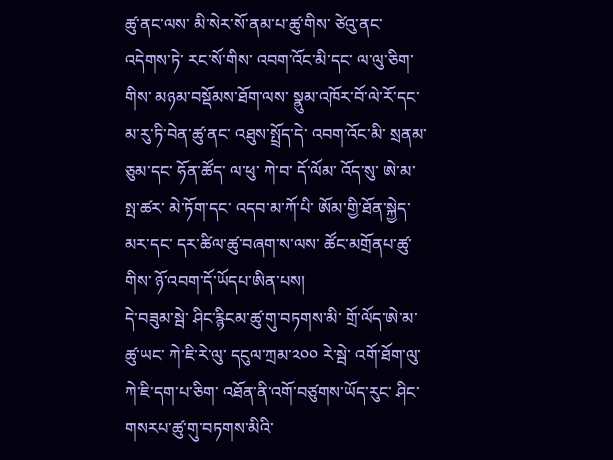ཚུ་ནང་ལས་ མི་སེར་སོ་ནམ་པ་ཚུ་གིས་ ཙེའུ་ནང་འདེགས་ཏེ་ རང་སོ་གིས་ འབག་འོང་མི་དང་ ལ་ལུ་ཅིག་གིས་ མཉམ་བསྡོམས་ཐོག་ལས་ སྣུམ་འཁོར་བོ་ལེ་རོ་དང་ མ་རུ་ཏི་བེན་ཚུ་ནང་ འཐུས་སྤྲོད་དེ་ འབག་འོང་མི་ སྲནམ་ཅུམ་དང་ ཧོན་ཚོད་ ལ་ཕུ་ ཀེ་བ་ དོ་ལོམ་ འོད་སུ་ ཨེ་མ་ སྤ་ཚར་ མེ་ཏོག་དང་ འདབ་མ་ཀོ་པི་ ཨོམ་གྱི་ཐོན་སྐྱེད་ མར་དང་ དར་ཚིལ་ཚུ་བཞག་ས་ལས་ ཚོང་མགྲོནཔ་ཚུ་གིས་ ཉོ་འབག་དོ་ཡོདཔ་ཨིན་པས།
དེ་བཟུམ་སྦེ་ ཤིང་རྙིངམ་ཚུ་གུ་བཏགས་མི་ གྲོ་ལོད་ཨེ་མ་ཚུ་ཡང་ ཀེ་ཇི་རེ་ལུ་ དངུལ་ཀྲམ་༢༠༠ རེ་སྦེ་ འགོ་ཐོག་ལུ་ ཀེ་ཇི་དག་པ་ཅིག་ འཐོན་ནི་འགོ་བཙུགས་ཡོད་རུང་ ཤིང་གསརཔ་ཚུ་གུ་བཏགས་མིའི་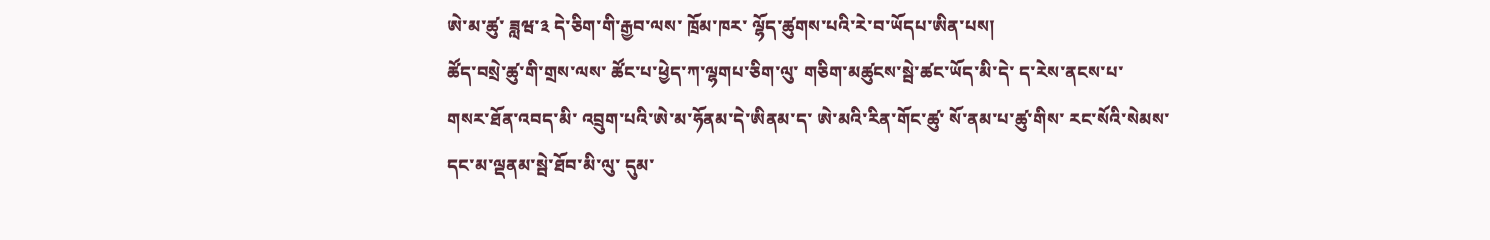ཨེ་མ་ཚུ་ ཟླཝ་༣ དེ་ཅིག་གི་རྒྱབ་ལས་ ཁྲོམ་ཁར་ ལྷོད་ཚུགས་པའི་རེ་བ་ཡོདཔ་ཨིན་པས།
ཚོད་བསྲེ་ཚུ་གི་གྲས་ལས་ ཚོང་པ་ཕྱེད་ཀ་ལྷགཔ་ཅིག་ལུ་ གཅིག་མཚུངས་སྦེ་ཚང་ཡོད་མི་དེ་ ད་རེས་ནངས་པ་ གསར་ཐོན་འབད་མི་ འབྲུག་པའི་ཨེ་མ་ཧོནམ་དེ་ཨིནམ་ད་ ཨེ་མའི་རིན་གོང་ཚུ་ སོ་ནམ་པ་ཚུ་གིས་ རང་སོའི་སེམས་དང་མ་ལྡནམ་སྦེ་ཐོབ་མི་ལུ་ དུམ་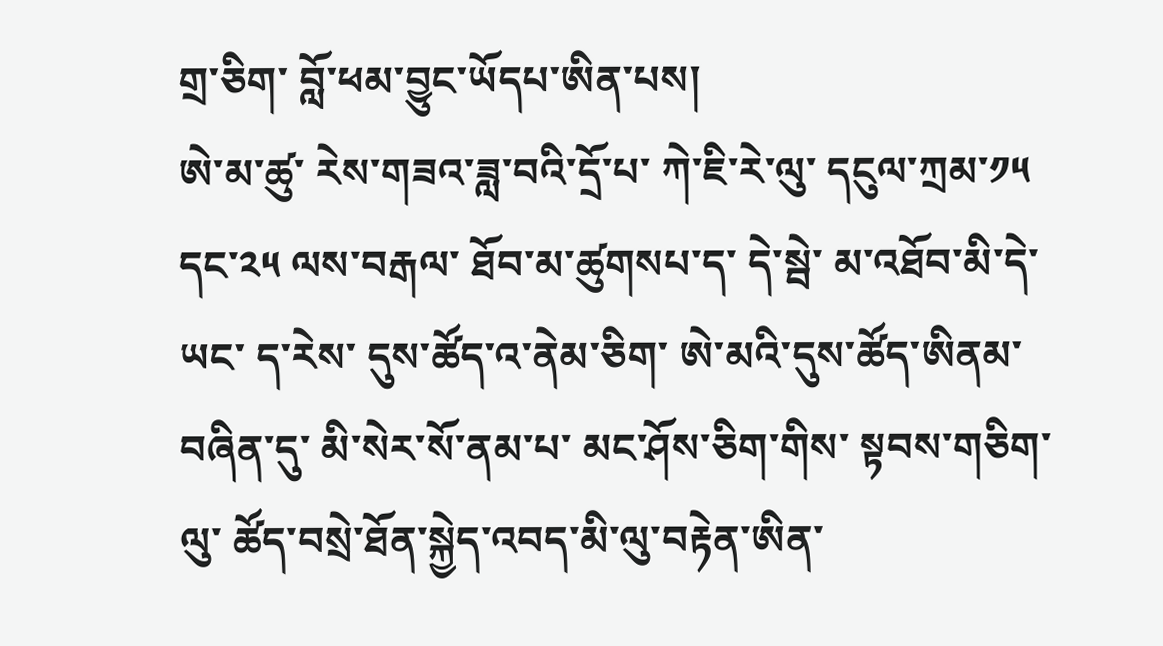གྲ་ཅིག་ བློ་ཕམ་བྱུང་ཡོདཔ་ཨིན་པས།
ཨེ་མ་ཚུ་ རེས་གཟའ་ཟླ་བའི་དྲོ་པ་ ཀེ་ཇི་རེ་ལུ་ དངུལ་ཀྲམ་༡༥ དང་༢༥ ལས་བརྒལ་ ཐོབ་མ་ཚུགསཔ་ད་ དེ་སྦེ་ མ་འཐོབ་མི་དེ་ཡང་ ད་རེས་ དུས་ཚོད་འ་ནེམ་ཅིག་ ཨེ་མའི་དུས་ཚོད་ཨིནམ་བཞིན་དུ་ མི་སེར་སོ་ནམ་པ་ མང་ཤོས་ཅིག་གིས་ སྟབས་གཅིག་ལུ་ ཚོད་བསྲེ་ཐོན་སྐྱེད་འབད་མི་ལུ་བརྟེན་ཨིན་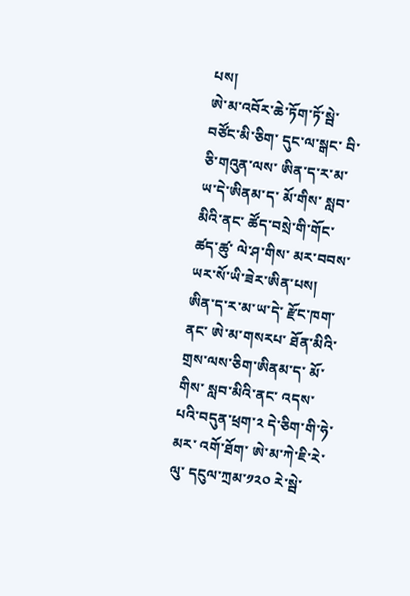པས།
ཨེ་མ་འབོར་ཆེ་ཏོག་ཏོ་སྦེ་ བཙོང་མི་ཅིག་ དུང་ལ་སྒང་ བི་ཅི་གའུན་ལས་ ཨིན་ད་ར་མ་ཡ་དེ་ཨིནམ་ད་ མོ་གིས་ སླབ་མིའི་ནང་ ཚོད་བསྲེ་གི་གོང་ཚད་ཚུ་ ལེ་ཤ་གིས་ མར་བབས་ཡར་སོ་ཡི་ཟེར་ཨིན་པས།
ཨིན་ད་ར་མ་ཡ་དེ་ རྫོང་ཁག་ནང་ ཨེ་མ་གསརཔ་ ཐོན་མིའི་གྲས་ལས་ཅིག་ཨིནམ་ད་ མོ་གིས་ སླབ་མིའི་ནང་ འདས་པའི་བདུན་ཕྲག་༢ དེ་ཅིག་གི་ཧེ་མར་ འགོ་ཐོག་ ཨེ་མ་ཀེ་ཇི་རེ་ལུ་ དངུལ་ཀྲམ་༡༢༠ རེ་སྦེ་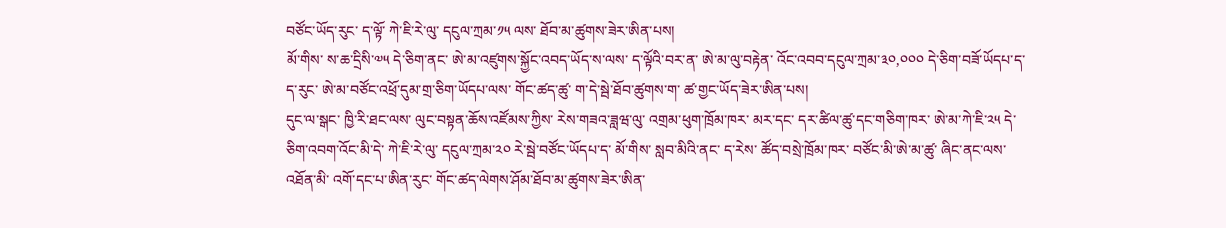བཙོང་ཡོད་རུང་ ད་ལྟོ་ ཀེ་ཇི་རེ་ལུ་ དངུལ་ཀྲམ་༡༥ ལས་ ཐོབ་མ་ཚུགས་ཟེར་ཨིན་པས།
མོ་གིས་ ས་ཆ་དྲིསི་༧༥ དེ་ཅིག་ནང་ ཨེ་མ་འཛུགས་སྐྱོང་འབད་ཡོད་ས་ལས་ ད་ལྟོའི་བར་ན་ ཨེ་མ་ལུ་བརྟེན་ འོང་འབབ་དངུལ་ཀྲམ་༣༠,༠༠༠ དེ་ཅིག་བཟོ་ཡོདཔ་ད་ ད་རུང་ ཨེ་མ་བཙོང་འཕྲོ་དུམ་གྲ་ཅིག་ཡོདཔ་ལས་ གོང་ཚད་ཚུ་ ག་དེ་སྦེ་ཐོབ་ཚུགས་ག་ ཚ་གྱང་ཡོད་ཟེར་ཨིན་པས།
དུང་ལ་སྒང་ ཁྱི་རི་ཐང་ལས་ ལུང་བསྟན་ཆོས་འཛོམས་ཀྱིས་ རེས་གཟའ་ཟླཝ་ལུ་ འགྲམ་ཕུག་ཁྲོམ་ཁར་ མར་དང་ དར་ཚིལ་ཚུ་དང་གཅིག་ཁར་ ཨེ་མ་ཀེ་ཇི་༢༥ དེ་ཅིག་འབག་འོང་མི་དེ་ ཀེ་ཇི་རེ་ལུ་ དངུལ་ཀྲམ་༢༠ རེ་སྦེ་བཙོང་ཡོདཔ་ད་ མོ་གིས་ སླབ་མིའི་ནང་ ད་རེས་ ཚོད་བསྲེ་ཁྲོམ་ཁར་ བཙོང་མི་ཨེ་མ་ཚུ་ ཞིང་ནང་ལས་འཐོན་མི་ འགོ་དང་པ་ཨིན་རུང་ གོང་ཚད་ལེགས་ཤོམ་ཐོབ་མ་ཚུགས་ཟེར་ཨིན་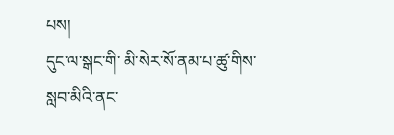པས།
དུང་ལ་སྒང་གི་ མི་སེར་སོ་ནམ་པ་ཚུ་གིས་ སླབ་མིའི་ནང་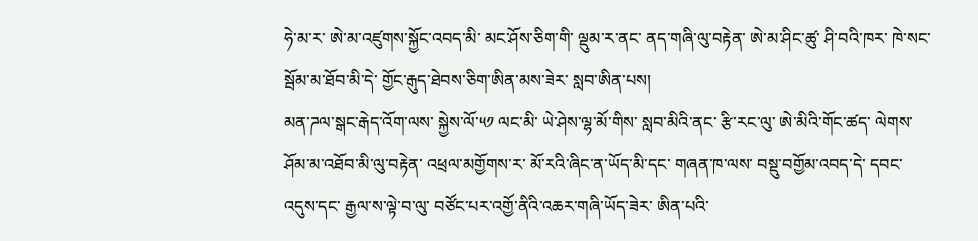ཧེ་མ་ར་ ཨེ་མ་འཛུགས་སྐྱོང་འབད་མི་ མང་ཤོས་ཅིག་གི་ ལྡུམ་ར་ནང་ ནད་གཞི་ལུ་བརྟེན་ ཨེ་མ་ཤིང་ཚུ་ ཤི་བའི་ཁར་ ཁེ་སང་སྦོམ་མ་ཐོབ་མི་དེ་ གྱོང་རྒུད་ཐེབས་ཅིག་ཨིན་མས་ཟེར་ སླབ་ཨིན་པས།
མན་ཌལ་སྒང་རྒེད་འོག་ལས་ སྐྱེས་ལོ་༥༡ ལང་མི་ ཡེ་ཤེས་ལྷ་མོ་གིས་ སླབ་མིའི་ནང་ རྩི་རང་ལུ་ ཨེ་མིའི་གོང་ཚད་ ལེགས་ཤོམ་མ་འཐོབ་མི་ལུ་བརྟེན་ འཕྲལ་མགྱོགས་ར་ མོ་རའི་ཞིང་ན་ཡོད་མི་དང་ གཞན་ཁ་ལས་ བསྡུ་བགྱོམ་འབད་དེ་ དབང་འདུས་དང་ རྒྱལ་ས་ལྟེ་བ་ལུ་ བཙོང་པར་འགྱོ་ནིའི་འཆར་གཞི་ཡོད་ཟེར་ ཨིན་པའི་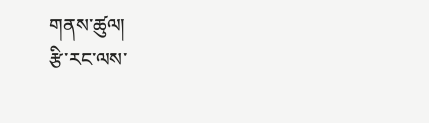གནས་ཚུལ།
རྩི་རང་ལས་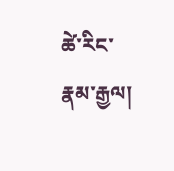ཚེ་རིང་རྣམ་རྒྱལ།